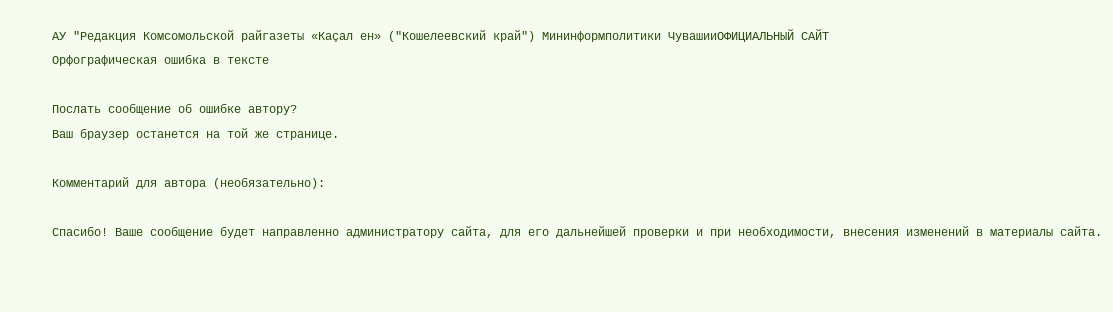АУ "Редакция Комсомольской райгазеты «Каçал ен» ("Кошелеевский край") Мининформполитики ЧувашииОФИЦИАЛЬНЫЙ САЙТ
Орфографическая ошибка в тексте

Послать сообщение об ошибке автору?
Ваш браузер останется на той же странице.

Комментарий для автора (необязательно):

Спасибо! Ваше сообщение будет направленно администратору сайта, для его дальнейшей проверки и при необходимости, внесения изменений в материалы сайта.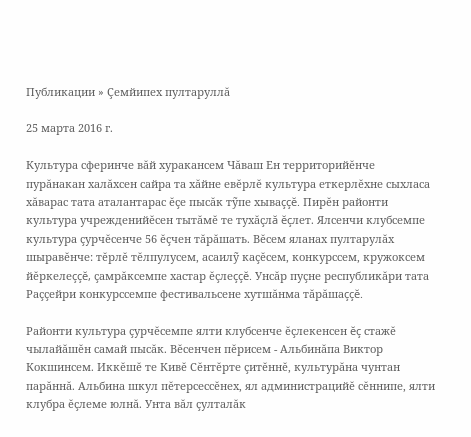Публикации » Çемйипех пултаруллă

25 марта 2016 г.

Культура сферинче вăй хуракансем Чăваш Ен территорийĕнче пурăнакан халăхсен сайра та хăйне евĕрлĕ культура еткерлĕхне сыхласа хăварас тата аталантарас ĕçе пысăк тỹпе хываççĕ. Пирĕн районти культура учрежденийĕсен тытăмĕ те тухăçлă ĕçлет. Ялсенчи клубсемпе культура çурчĕсенче 56 ĕçчен тăрăшать. Вĕсем яланах пултарулăх шыравĕнче: тĕрлĕ тĕлпулусем, асаилỹ каçĕсем, конкурссем, кружоксем йĕркелеççĕ, çамрăксемпе хастар ĕçлеççĕ. Унсăр пуçне республикăри тата Раççейри конкурссемпе фестивальсене хутшăнма тăрăшаççĕ.

Районти культура çурчĕсемпе ялти клубсенче ĕçлекенсен ĕç стажĕ чылайăшĕн самай пысăк. Вĕсенчен пĕрисем - Альбинăпа Виктор Кокшинсем. Иккĕшĕ те Кивĕ Сĕнтĕрте çитĕннĕ, культурăна чунтан парăннă. Альбина шкул пĕтерсессĕнех, ял администрацийĕ сĕннипе, ялти клубра ĕçлеме юлнă. Унта вăл çулталăк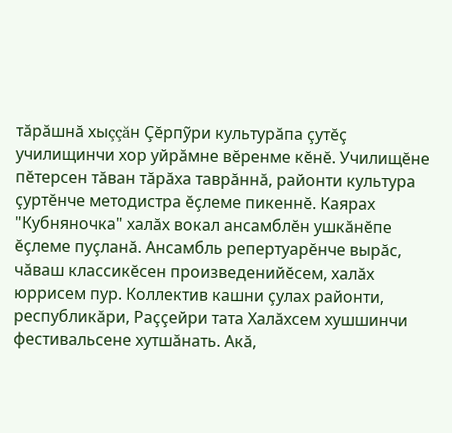тăрăшнă хыççăн Çĕрпỹри культурăпа çутĕç училищинчи хор уйрăмне вĕренме кĕнĕ. Училищĕне пĕтерсен тăван тăрăха таврăннă, районти культура çуртĕнче методистра ĕçлеме пикеннĕ. Каярах "Кубняночка" халăх вокал ансамблĕн ушкăнĕпе ĕçлеме пуçланă. Ансамбль репертуарĕнче вырăс, чăваш классикĕсен произведенийĕсем, халăх юррисем пур. Коллектив кашни çулах районти, республикăри, Раççейри тата Халăхсем хушшинчи фестивальсене хутшăнать. Акă,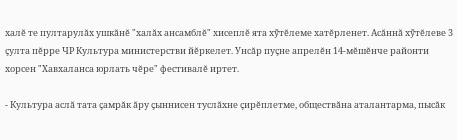халĕ те пултарулăх ушкăнĕ "халăх ансамблĕ" хисеплĕ ята хỹтĕлеме хатĕрленет. Асăннă хỹтĕлеве 3 çулта пĕрре ЧР Культура министерстви йĕркелет. Унсăр пуçне апрелĕн 14-мĕшĕнче районти хорсен "Хавхаланса юрлать чĕре" фестивалĕ иртет.

- Культура аслă тата çамрăк ăру çыннисен туслăхне çирĕплетме, обществăна аталантарма, пысăк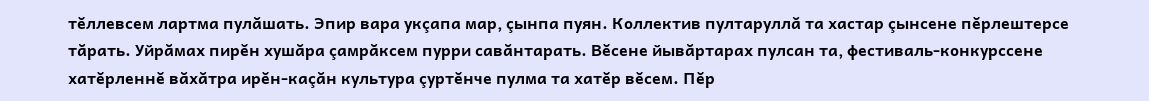тĕллевсем лартма пулăшать. Эпир вара укçапа мар, çынпа пуян. Коллектив пултаруллă та хастар çынсене пĕрлештерсе тăрать. Уйрăмах пирĕн хушăра çамрăксем пурри савăнтарать. Вĕсене йывăртарах пулсан та, фестиваль-конкурссене хатĕрленнĕ вăхăтра ирĕн-каçăн культура çуртĕнче пулма та хатĕр вĕсем. Пĕр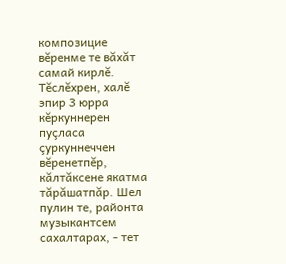композицие вĕренме те вăхăт самай кирлĕ. Тĕслĕхрен, халĕ эпир 3 юрра кĕркуннерен пуçласа çуркуннеччен вĕренетпĕр, кăлтăксене якатма тăрăшатпăр. Шел пулин те, районта музыкантсем сахалтарах, - тет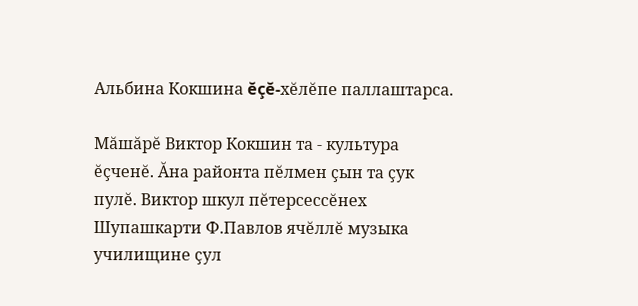Альбина Кокшина ĕçĕ-хĕлĕпе паллаштарса.

Мăшăрĕ Виктор Кокшин та - культура ĕçченĕ. Ăна районта пĕлмен çын та çук пулĕ. Виктор шкул пĕтерсессĕнех Шупашкарти Ф.Павлов ячĕллĕ музыка училищине çул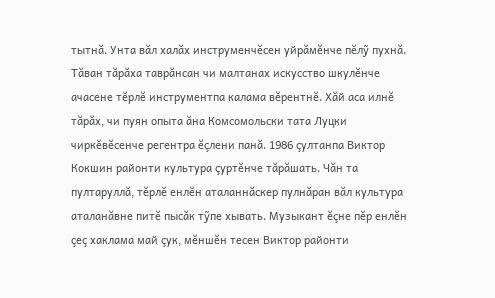тытнă. Унта вăл халăх инструменчĕсен уйрăмĕнче пĕлỹ пухнă. Тăван тăрăха таврăнсан чи малтанах искусство шкулĕнче ачасене тĕрлĕ инструментпа калама вĕрентнĕ. Хăй аса илнĕ тăрăх, чи пуян опыта ăна Комсомольски тата Луцки чиркĕвĕсенче регентра ĕçлени панă. 1986 çултанпа Виктор Кокшин районти культура çуртĕнче тăрăшать. Чăн та пултаруллă, тĕрлĕ енлĕн аталаннăскер пулнăран вăл культура аталанăвне питĕ пысăк тỹпе хывать. Музыкант ĕçне пĕр енлĕн çеç хаклама май çук, мĕншĕн тесен Виктор районти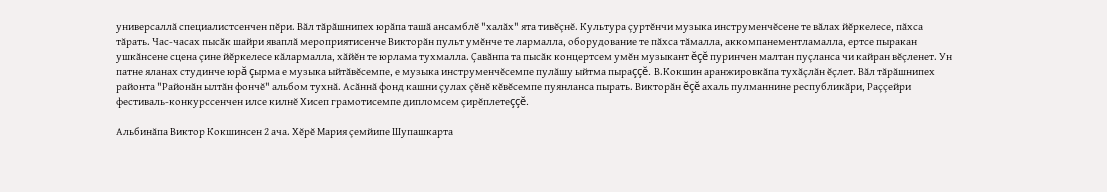универсаллă специалистсенчен пĕри. Вăл тăрăшнипех юрăпа ташă ансамблĕ "халăх" ята тивĕçнĕ. Культура çуртĕнчи музыка инструменчĕсене те вăлах йĕркелесе, пăхса тăрать. Час-часах пысăк шайри яваплă мероприятисенче Викторăн пульт умĕнче те лармалла, оборудование те пăхса тăмалла, аккомпанементламалла, ертсе пыракан ушкăнсене сцена çине йĕркелесе кăлармалла, хăйĕн те юрлама тухмалла. Çавăнпа та пысăк концертсем умĕн музыкант ĕçĕ пуринчен малтан пуçланса чи кайран вĕçленет. Ун патне яланах студинче юрă çырма е музыка ыйтăвĕсемпе, е музыка инструменчĕсемпе пулăшу ыйтма пыраççĕ. В.Кокшин аранжировкăпа тухăçлăн ĕçлет. Вăл тăрăшнипех районта "Районăн ылтăн фончĕ" альбом тухнă. Асăннă фонд кашни çулах çĕнĕ кĕвĕсемпе пуянланса пырать. Викторăн ĕçĕ ахаль пулманнине республикăри, Раççейри фестиваль-конкурссенчен илсе килнĕ Хисеп грамотисемпе дипломсем çирĕплетеççĕ.

Альбинăпа Виктор Кокшинсен 2 ача. Хĕрĕ Мария çемйипе Шупашкарта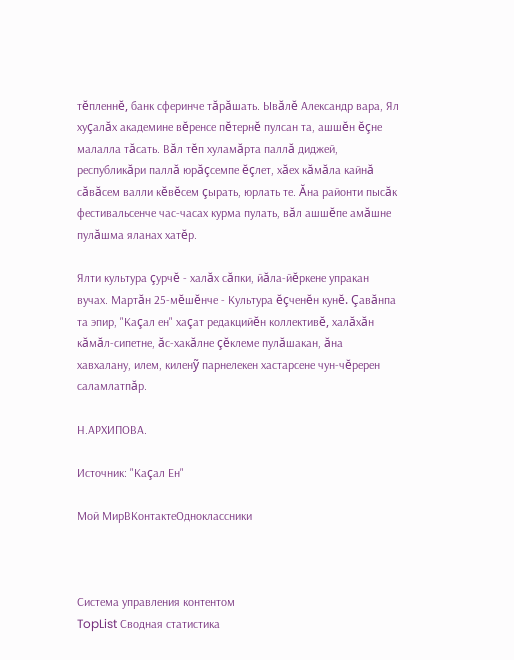тĕпленнĕ, банк сферинче тăрăшать. Ывăлĕ Александр вара, Ял хуçалăх академине вĕренсе пĕтернĕ пулсан та, ашшĕн ĕçне малалла тăсать. Вăл тĕп хуламăрта паллă диджей, республикăри паллă юрăçсемпе ĕçлет, хăех кăмăла кайнă сăвăсем валли кĕвĕсем çырать, юрлать те. Ăна районти пысăк фестивальсенче час-часах курма пулать, вăл ашшĕпе амăшне пулăшма яланах хатĕр.

Ялти культура çурчĕ - халăх сăпки, йăла-йĕркене упракан вучах. Мартăн 25-мĕшĕнче - Культура ĕçченĕн кунĕ. Çавăнпа та эпир, "Каçал ен" хаçат редакцийĕн коллективĕ, халăхăн кăмăл-сипетне, ăс-хакăлне çĕклеме пулăшакан, ăна хавхалану, илем, киленỹ парнелекен хастарсене чун-чĕререн саламлатпăр.

Н.АРХИПОВА.

Источник: "Каçал Ен"

Мой МирВКонтактеОдноклассники



Система управления контентом
TopList Сводная статистика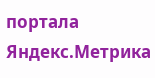портала Яндекс.Метрика